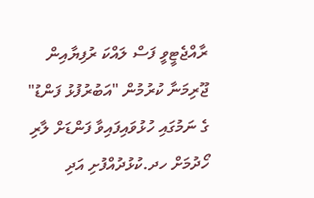ރާއްޖެޓީވީ ފަސް ލައްކަ ރުފިޔާއިން ޖޫރިމަނާ ކުރުމުން "އަބުރުފުޅު ފަންޑު" ގެ ނަމުގައި ހުޅުވައިފައިވާ ފަންޑަށް ލާރި ހޯދުމަށް ހދ.ކުޅުދުއްފުށި އަދި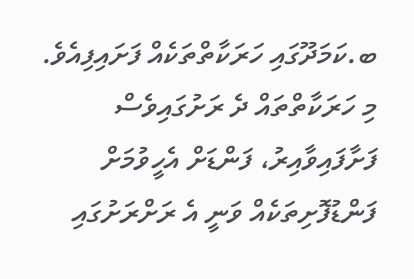ބ.ކަމަދޫގައި ހަރަކާތްތަކެއް ފަށައިފިއެވެ.
މި ހަރަކާތްތައް ދެ ރަށުގައިވެސް ފަށާފައިވާއިރު، ފަންޑަށް އެހީވުމަށް ފަންޑުފޮށިތަކެއް ވަނީ އެ ރަށްރަށުގައި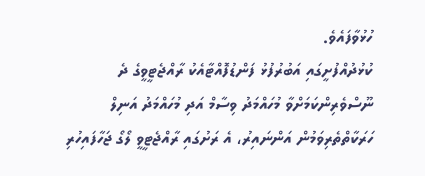ހުޅުވާފައެވެ.
ކުޅުދުއްފުށީގައި އަބުރުފުޅު ފަންޑުފޮއްޓާއެކު ރާއްޖެޓީވީގެ ދެ ނޫސްވެރިންކަމަށްވާ މުހައްމަދު ވިސާމް އަދި މުހައްމަދު އަނިލް ހަރަކާތްތެރިވަމުން އަންނައިރު، އެ ރަށުގައި ރާއްޖެޓީވީ ލޯގޯ ޖަހާފައިހުރި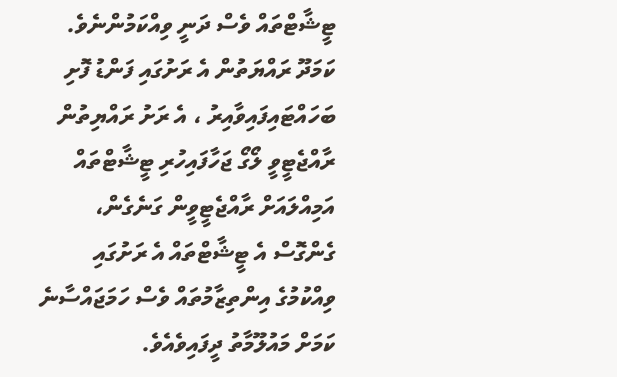ޓީޝާޓްތައް ވެސް ދަނީ ވިއްކަމުންނެވެ.
ކަމަދޫ ރައްޔަތުން އެ ރަށުގައި ފަންޑު ފޮށި ބަހައްޓައިފައިވާއިރު ، އެ ރަށު ރައްޔިތުން ރާއްޖެޓީވީ ލޯގޯ ޖަހާފައިހުރި ޓީޝާޓްތައް އަމިއްލައަށް ރާއްޖެޓީވީން ގަނެގެން، ގެންގޮސް އެ ޓީޝާޓްތައް އެ ރަށުގައި ވިއްކުމުގެ އިންތިޒާމުތައް ވެސް ހަމަޖައްސާނެ ކަމަށް މައުލޫމާތު ދީފައިވެއެވެ.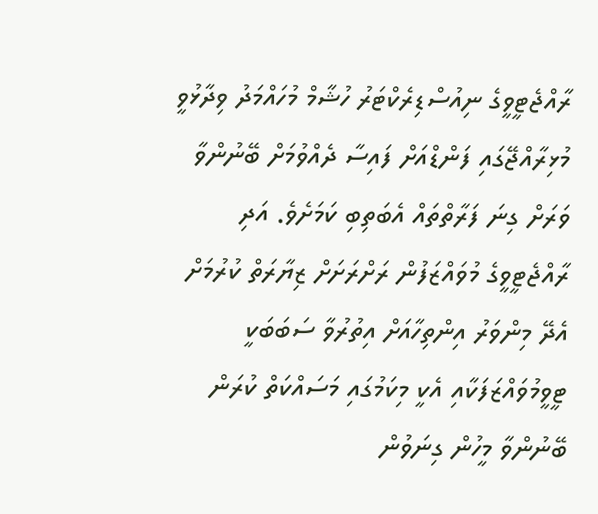ރާއްޖެޓީވީގެ ނިއުސްޑިރެކްޓަރު ހުޝާމް މުހައްމަދު ވިދާޅުވީ މުޅިރާއްޖޭގައި ފަންޑްއަށް ފައިސާ ދެއްވުމަށް ބޭނުންވާ ވަރަށް ގިނަ ފަރާތްތައް އެބަތިބި ކަމަށެވެ. އަދި ރާއްޖެޓީވީގެ މުވައްޒަފުން ރަށްރަށަށް ޒިޔާރަތް ކުރުމަށް އެދޭ މިންވަރު އިންތިހާއަށް އިތުރުވާ ސަބަބަކީ ޓީވީމުވައްޒަފަކާއި އެކީ މިކަމުގައި މަސައްކަތް ކުރަން ބޭނުންވާ މީހުން ގިނަވުން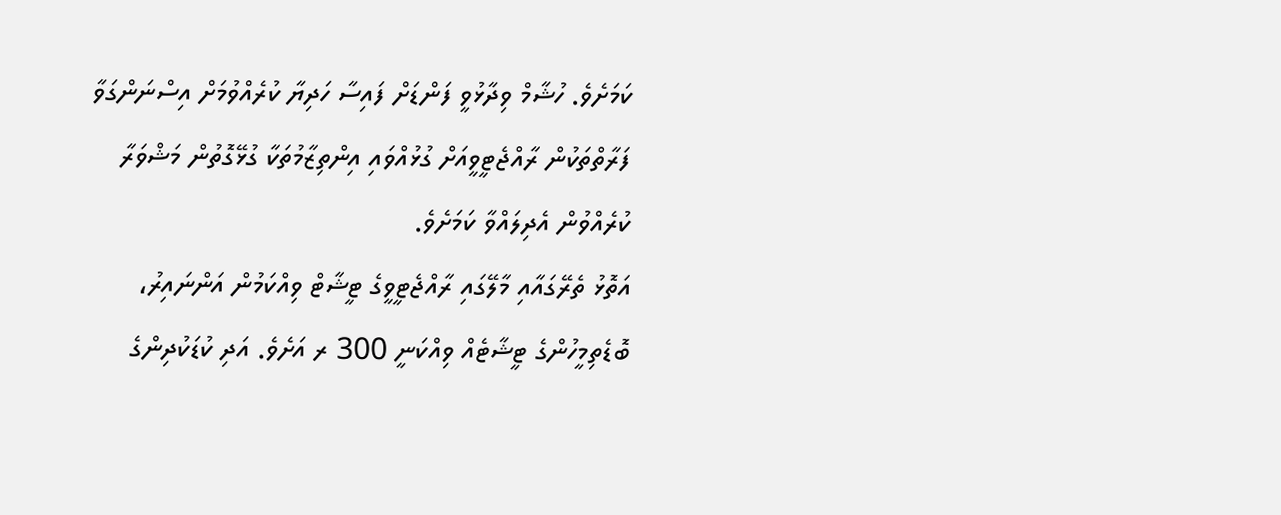ކަމަށެވެ. ހުޝާމް ވިދާޅުވީ ފަންޑަށް ފައިސާ ހަދިޔާ ކުރެއްވުމަށް އިސްނަންގަވާ ފަރާތްތަކުން ރާއްޖެޓީވީއަށް ގުޅުއްވައި އިންތިޒާމުތަކާ ގުޅޭގޮތުން މަޝްވަރާ ކުރެއްވުން އެދިލައްވާ ކަމަށެވެ.
އަތޮޅު ތެރޭގައާއި މާލޭގައި ރާއްޖެޓީވީގެ ޓީޝާޓް ވިއްކަމުން އަންނައިރު، ބޮޑެތިމީހުންގެ ޓީޝާޓެއް ވިއްކަނީ 300 ރ އަށެވެ. އަދި ކުޑަކުދިންގެ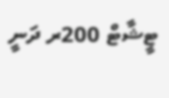ޓީޝާޓް 200ރ ދަނީ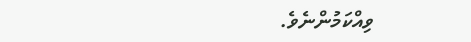ވިއްކަމުންނެވެ.